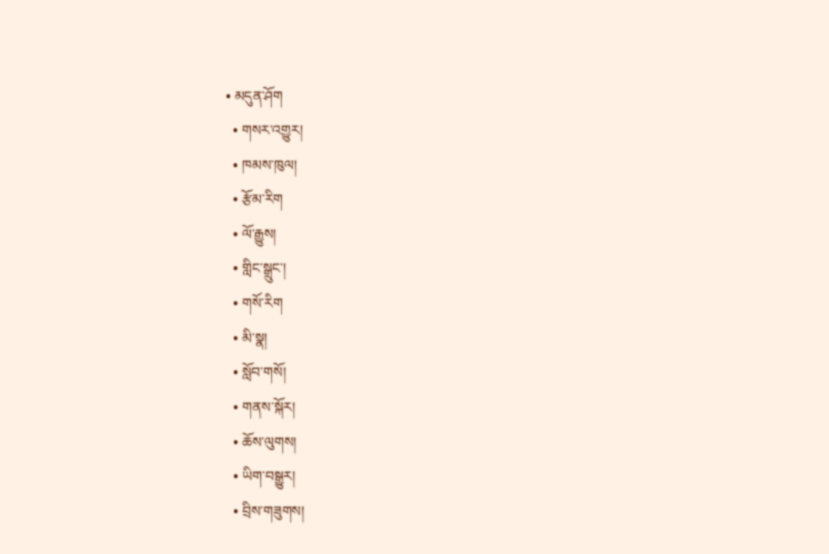• མདུན་ཤོག
  • གསར་འགྱུར།
  • ཁམས་ཁུལ།
  • རྩོམ་རིག
  • ལོ་རྒྱུས།
  • གླིང་སྒྲུང་།
  • གསོ་རིག
  • མི་སྣ།
  • སློབ་གསོ།
  • གནས་སྐོར།
  • ཆོས་ལུགས།
  • ཡིག་བསྒྱུར།
  • བྲིས་གཟུགས།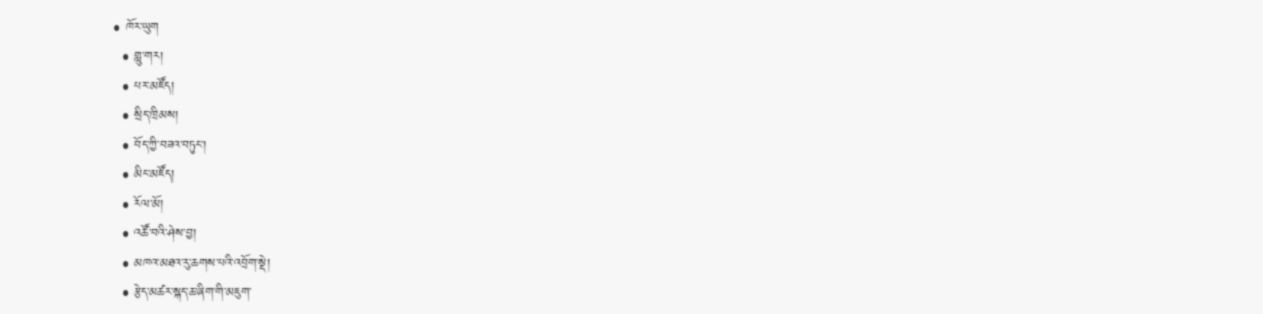• ཁོར་ཡུག
  • གླུ་གར།
  • པར་མཛོད།
  • སྲིད་ཁྲིམས།
  • བོད་ཀྱི་བཟའ་བཏུང་།
  • མིང་མཛོད།
  • རོལ་མོ།
  • འཚོ་བའི་ཤེས་བྱ།
  • མཁའ་མཐའ་རུ་ཆགས་པའི་འབྲོག་སྡེ།
  • རྩེད་མཚར་སྐད་ཆ་ཞིག་གི་མཇུག་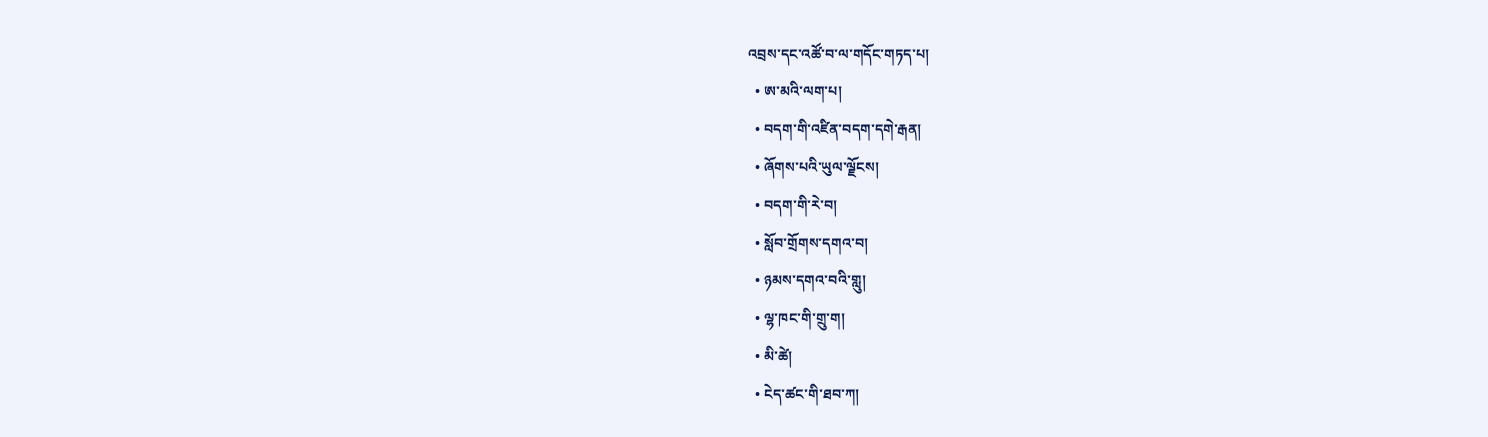འབྲས་དང་འཚོ་བ་ལ་གདོང་གཏད་པ།
  • ཨ་མའི་ལག་པ།
  • བདག་གི་འཛིན་བདག་དགེ་རྒན།
  • ཞོགས་པའི་ཡུལ་ལྗོངས།
  • བདག་གི་རེ་བ།
  • སློབ་གྲོགས་དགའ་བ།
  • ཉམས་དགའ་བའི་གླུ།
  • ལྷ་ཁང་གི་གྲུ་ག།
  • མི་ཚེ།
  • ངེད་ཚང་གི་ཐབ་ཀ།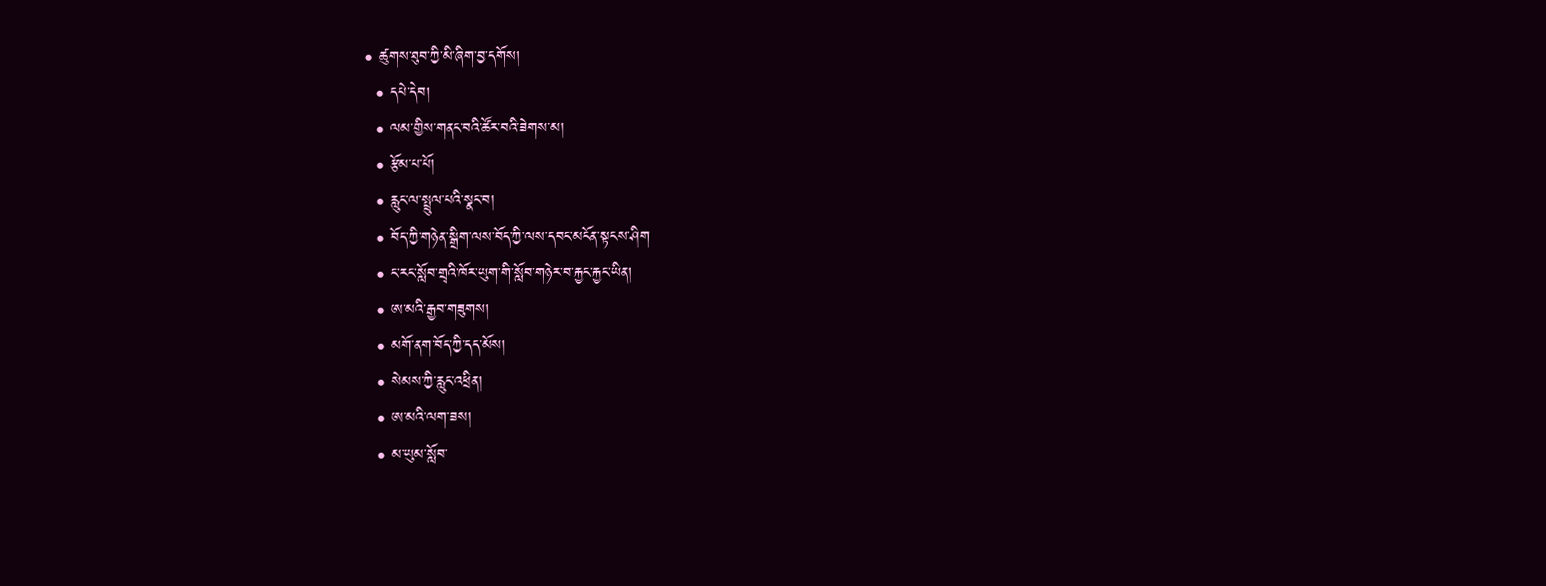• ཚུགས་ཐུབ་ཀྱི་མི་ཞིག་བྱ་དགོས།
  • དཔེ་དེབ།
  • ལམ་གྱིས་གནང་བའི་ཚོར་བའི་ཟེགས་མ།
  • རྩོམ་པ་པོ།
  • རླུང་ལ་སྤྲུལ་པའི་སྣང་བ།
  • བོད་ཀྱི་གཉེན་སྒྲིག་ལས་བོད་ཀྱི་ལས་དབང་མངོན་སྟངས་ཤིག
  • ང་རང་སློབ་གྲྭའི་ཁོར་ཡུག་གི་སློབ་གཉེར་བ་རྐྱང་རྐྱང་ཡིན།
  • ཨ་མའི་རྒྱབ་གཟུགས།
  • མགོ་ནག་བོད་ཀྱི་དད་མོས།
  • སེམས་ཀྱི་རླུང་འཕྲིན།
  • ཨ་མའི་ལག་ཟས།
  • མ་ཡུམ་སློབ་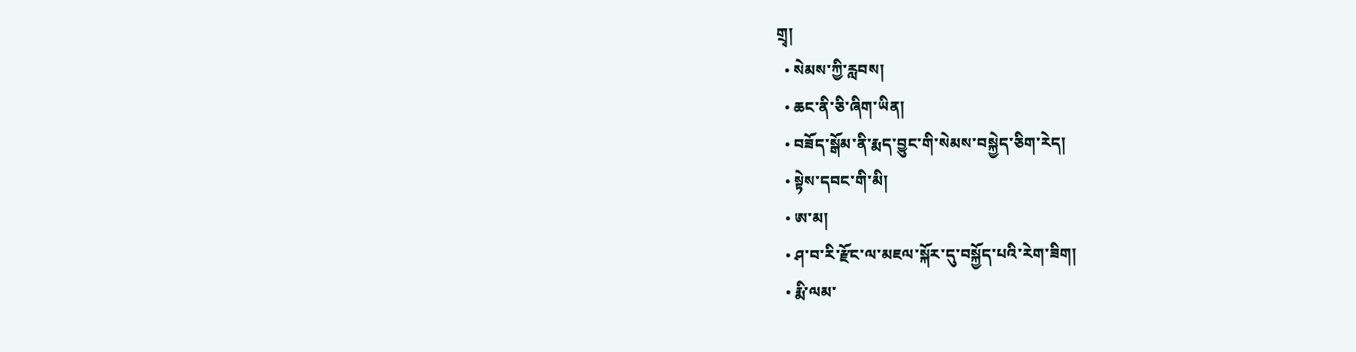གྲྭ།
  • སེམས་ཀྱི་རླབས།
  • ཆང་ནི་ཅི་ཞིག་ཡིན།
  • བཟོད་སྒོམ་ནི་རྨད་བྱུང་གི་སེམས་བསྐྱེད་ཅིག་རེད།
  • སྟེས་དབང་གི་མི།
  • ཨ་མ།
  • ཤ་བ་རི་རྫོང་ལ་མཇལ་སྐོར་དུ་བསྐྱོད་པའི་རེག་ཟིག།
  • རྨི་ལམ་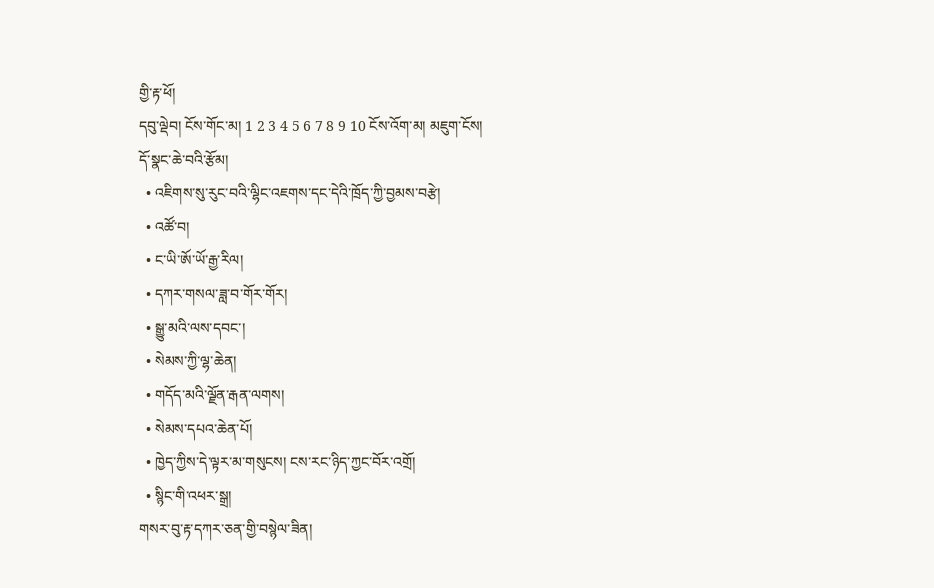གྱི་རྟ་ཕོ།
དབུ་ལྡེབ། ངོས་གོང་མ། 1 2 3 4 5 6 7 8 9 10 ངོས་འོག་མ། མཇུག་ངོས།
དོ་སྣང་ཆེ་བའི་རྩོམ།
  • འཇིགས་སུ་རུང་བའི་ལྷིང་འཇགས་དང་དེའི་ཁྲོད་ཀྱི་བྱམས་བརྩེ།
  • འཚོ་བ།
  • ང་ཡི་ཨོ་ཡོ་རྒྱ་རིལ།
  • དཀར་གསལ་ཟླ་བ་གོར་གོར།
  • སྒྱུ་མའི་ལས་དབང་།
  • སེམས་ཀྱི་ལྷ་ཆེན།
  • གདོད་མའི་ལྗོན་རྒན་ལགས།
  • སེམས་དཔའ་ཆེན་པོ།
  • ཁྱེད་ཀྱིས་དེ་ལྟར་མ་གསུངས། ངས་རང་ཉིད་ཀྱང་བོར་འགྲོ།
  • སྙིང་གི་འཕར་སྒྲ།
གསར་བུ་རྟ་དཀར་ཅན་གྱི་བསྙེལ་ཟིན།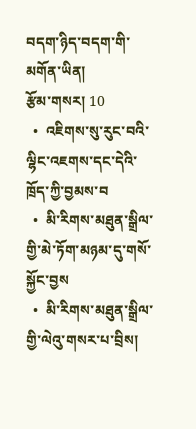བདག་ཉིད་བདག་གི་མགོན་ཡིན།
རྩོམ་གསར། 10
  •  འཇིགས་སུ་རུང་བའི་ལྷིང་འཇགས་དང་དེའི་ཁྲོད་ཀྱི་བྱམས་བ
  •  མི་རིགས་མཐུན་སྒྲིལ་གྱི་མེ་ཏོག་མཉམ་དུ་གསོ་སྐྱོང་བྱས
  •  མི་རིགས་མཐུན་སྒྲིལ་གྱི་ལེའུ་གསར་པ་བྲིས།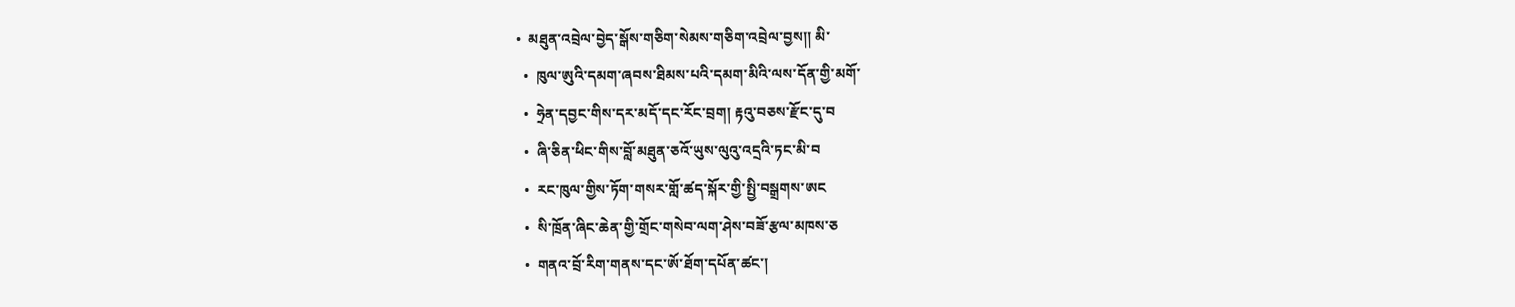•  མཐུན་འབྲེལ་བྱེད་སྒོས་གཅིག་སེམས་གཅིག་འབྲེལ་བྱས།། མི་
  •  ཁུལ་ཨུའི་དམག་ཞབས་ཐིམས་པའི་དམག་མིའི་ལས་དོན་གྱི་མགོ་
  •  ཧྲེན་དབྱང་གིས་དར་མདོ་དང་རོང་བྲག། རྟའུ་བཅས་རྫོང་དུ་བ
  •  ཞི་ཅིན་ཕིང་གིས་བློ་མཐུན་ཅའོ་ཡུས་ལུའུ་འདྲའི་ཏང་མི་བ
  •  རང་ཁུལ་གྱིས་ཏོག་གསར་གློ་ཚད་སྐོར་གྱི་སྤྱི་བསྒྲགས་ཨང
  •  སི་ཁྲོན་ཞིང་ཆེན་གྱི་གྲོང་གསེབ་ལག་ཤེས་བཟོ་རྩལ་མཁས་ཅ
  •  གནའ་བྲོ་རིག་གནས་དང་ཨོ་ཐོག་དཔོན་ཚང་།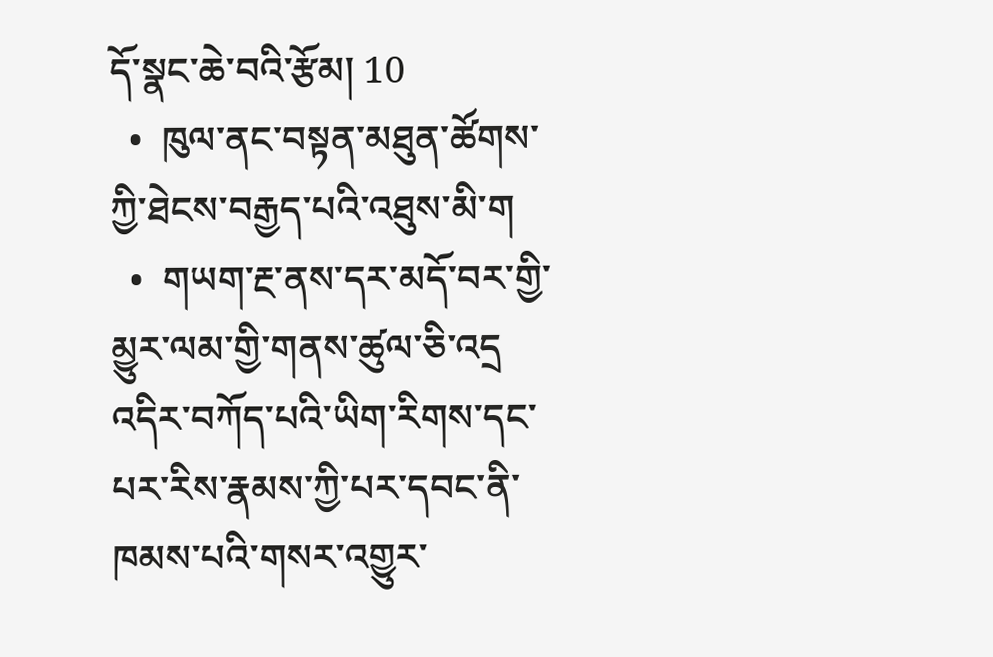དོ་སྣང་ཆེ་བའི་རྩོམ། 10
  •  ཁུལ་ནང་བསྟན་མཐུན་ཚོགས་ཀྱི་ཐེངས་བརྒྱད་པའི་འཐུས་མི་ག
  •  གཡག་རྔ་ནས་དར་མདོ་བར་གྱི་མྱུར་ལམ་གྱི་གནས་ཚུལ་ཅི་འདྲ
འདིར་བཀོད་པའི་ཡིག་རིགས་དང་པར་རིས་རྣམས་ཀྱི་པར་དབང་ནི་ཁམས་པའི་གསར་འགྱུར་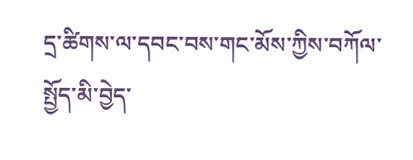དྲ་ཚིགས་ལ་དབང་བས་གང་མོས་ཀྱིས་བཀོལ་སྤྱོད་མི་བྱེད་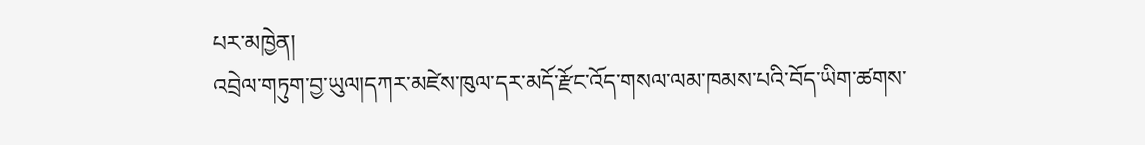པར་མཁྱེན།
འབྲེལ་གཏུག་བྱ་ཡུལ།དཀར་མཛེས་ཁུལ་དར་མདོ་རྫོང་འོད་གསལ་ལམ་ཁམས་པའི་བོད་ཡིག་ཚགས་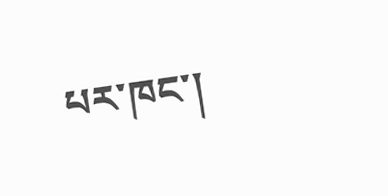པར་ཁང་།